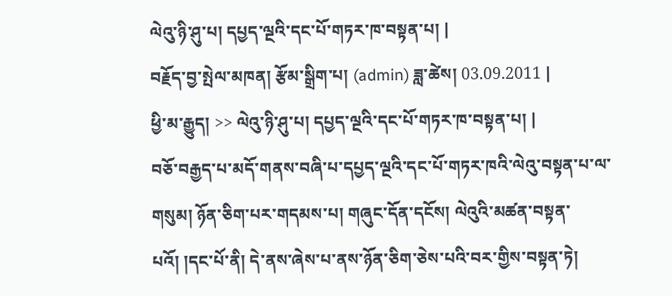ལེའུ་ཉི་ཤུ་པ། དཔྱད་ལྔའི་དང་པོ་གཏར་ཁ་བསྟན་པ། |
བརྗོད་བྱ་སྤེལ་མཁན། རྩོམ་སྒྲིག་པ། (admin) ཟླ་ཚེས། 03.09.2011 |
ཕྱི་མ་རྒྱུད། >> ལེའུ་ཉི་ཤུ་པ། དཔྱད་ལྔའི་དང་པོ་གཏར་ཁ་བསྟན་པ། |
བཅོ་བརྒྱད་པ་མདོ་གནས་བཞི་པ་དཔྱད་ལྔའི་དང་པོ་གཏར་ཁའི་ལེའུ་བསྟན་པ་ལ་གསུམ། ཉོན་ཅིག་པར་གདམས་པ། གཞུང་དོན་དངོས། ལེའུའི་མཚན་བསྟན་པའོ། །དང་པོ་ནི། དེ་ནས་ཞེས་པ་ནས་ཉོན་ཅིག་ཅེས་པའི་བར་གྱིས་བསྟན་ཏེ།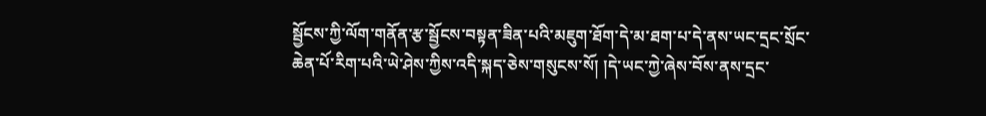སྦྱོངས་ཀྱི་ལོག་གནོན་རྩ་སྦྱོངས་བསྟན་ཟིན་པའི་མཇུག་ཐོག་དེ་མ་ཐག་པ་དེ་ནས་ཡང་དྲང་སྲོང་ཆེན་པོ་རིག་པའི་ཡེ་ཤེས་ཀྱིས་འདི་སྐད་ཅེས་གསུངས་སོ། །དེ་ཡང་ཀྱེ་ཞེས་བོས་ནས་དྲང་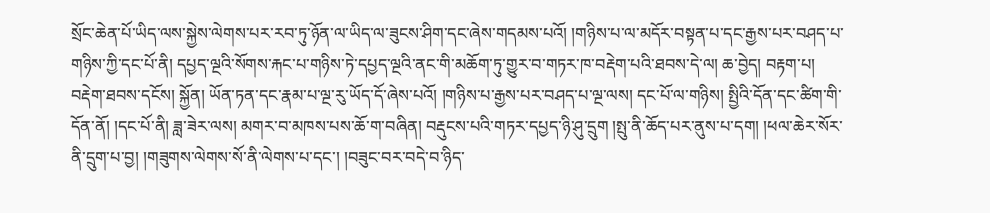སྲོང་ཆེན་པོ་ཡིད་ལས་སྐྱེས་ལེགས་པར་རབ་ཏུ་ཉོན་ལ་ཡིད་ལ་ཟུངས་ཤིག་དང་ཞེས་གདམས་པའོ། །གཉིས་པ་ལ་མདོར་བསྟན་པ་དང་རྒྱས་པར་བཤད་པ་གཉིས་ཀྱི་དང་པོ་ནི། དཔྱད་ལྔའི་སོགས་རྐང་པ་གཉིས་ཏེ་དཔྱད་ལྔའི་ནང་གི་མཆོག་ཏུ་གྱུར་བ་གཏར་ཁ་བརྡེག་པའི་ཐབས་དེ་ལ། ཆ་བྱེད། བརྟག་པ། བརྡེག་ཐབས་དངོས། སྐྱོན། ཡོན་ཏན་དང་རྣམ་པ་ལྔ་རུ་ཡོད་དོ་ཞེས་པའོ། །གཉིས་པ་རྒྱས་པར་བཤད་པ་ལྔ་ལས། དང་པོ་ལ་གཉིས། སྤྱིའི་དོན་དང་ཚིག་གི་དོན་ནོ། །དང་པོ་ནི། ཟླ་ཟེར་ལས། མགར་བ་མཁས་པས་ཆོ་ག་བཞིན། བརྡུངས་པའི་གཏར་དཔྱད་ཉི་ཤུ་དྲུག །སྤུ་ནི་ཆོད་པར་ནུས་པ་དག། །ཕལ་ཆེར་སོར་ནི་དྲུག་པ་བྱ། །གཟུགས་ལེགས་སོ་ནི་ལེགས་པ་དང་། །བཟུང་བར་བདེ་བ་ཉིད་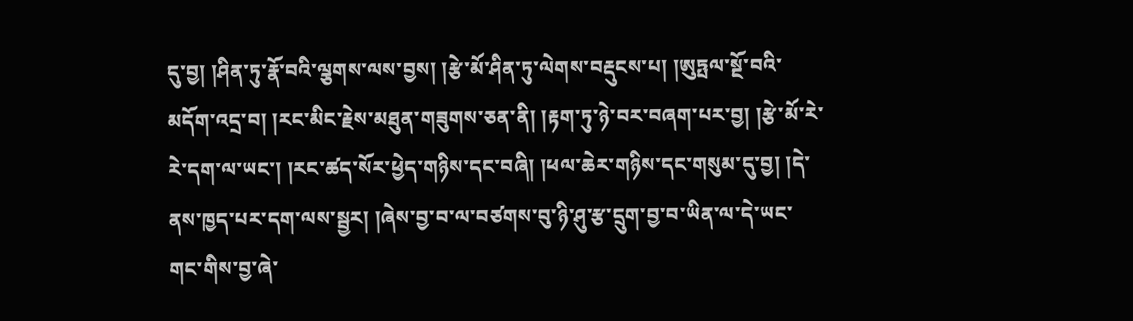དུ་བྱ། །ཤིན་ཏུ་རྣོ་བའི་ལྕགས་ལས་བྱས། །རྩེ་མོ་ཤིན་ཏུ་ལེགས་བརྡུངས་པ། །ཨུཏྤལ་སྔོ་བའི་མདོག་འདྲ་བ། །རང་མིང་རྗེས་མཐུན་གཟུགས་ཅན་ནི། །རྟག་ཏུ་ཉེ་བར་བཞག་པར་བྱ། །རྩེ་མོ་རེ་རེ་དག་ལ་ཡང་། །རང་ཚད་སོར་ཕྱེད་གཉིས་དང་བཞི། །ཕལ་ཆེར་གཉིས་དང་གསུམ་དུ་བྱ། །དེ་ནས་ཁྱད་པར་དག་ལས་སྦྱར། །ཞེས་བྱ་བ་ལ་བཙགས་བུ་ཉི་ཤུ་རྩ་དྲུག་བྱ་བ་ཡིན་ལ་དེ་ཡང་གང་གིས་བྱ་ཞེ་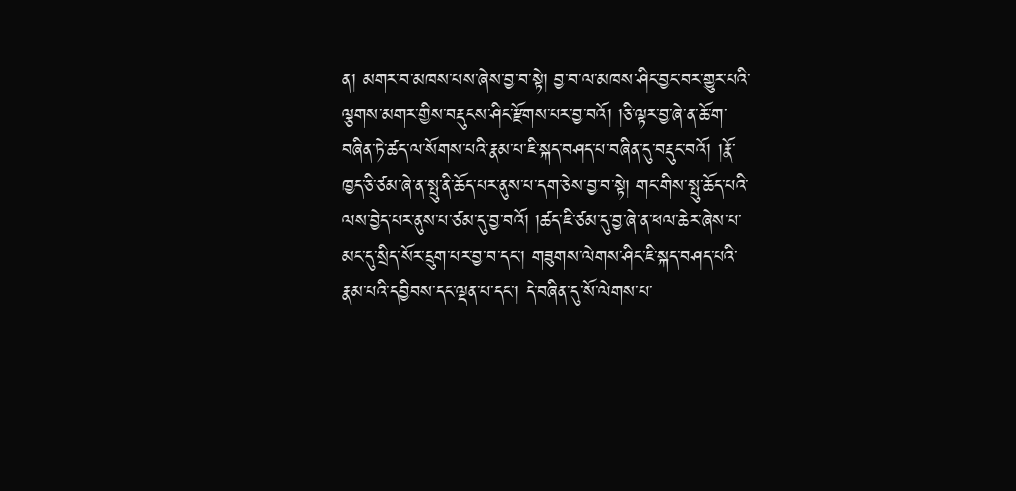ན། མགར་བ་མཁས་པས་ཞེས་བྱ་བ་སྟེ། བྱ་བ་ལ་མཁས་ཤིང་བྱང་བར་གྱུར་པའི་ལྕགས་མགར་གྱིས་བརྡུངས་ཤིང་རྫོགས་པར་བྱ་བའོ། །ཅི་ལྟར་བྱ་ཞེ་ན་ཆོ་ག་བཞིན་ཏེ་ཚད་ལ་སོགས་པའི་རྣམ་པ་ཇི་སྐད་བཤད་པ་བཞིན་དུ་བརྡུང་བའོ། །རྣོ་ཁྱད་ཅི་ཙམ་ཞེ་ན་སྤུ་ནི་ཆོད་པར་ནུས་པ་དག་ཅེས་བྱ་བ་སྟེ། གང་གིས་སྤུ་ཆོད་པའི་ལས་བྱེད་པར་ནུས་པ་ཙམ་དུ་བྱ་བའོ། །ཚད་ཇི་ཙམ་དུ་བྱ་ཞེ་ན་ཕལ་ཆེར་ཞེས་པ་མང་དུ་སྲིད་སོར་དྲུག་པར་བྱ་བ་དང་། གཟུགས་ལེགས་ཤིང་ཇི་སྐད་བཤད་པའི་རྣམ་པའི་དབྱིབས་དང་ལྡན་པ་དང་། དེ་བཞིན་དུ་སོ་ལེགས་པ་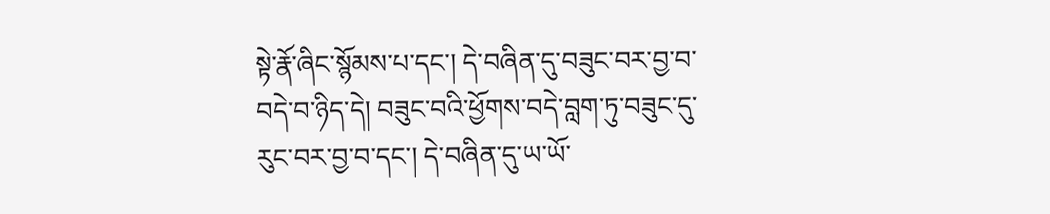སྟེ་རྣོ་ཞིང་སྙོམས་པ་དང་། དེ་བཞིན་དུ་བཟུང་བར་བྱ་བ་བདེ་བ་ཉིད་དེ། བཟུང་བའི་ཕྱོགས་བདེ་བླག་ཏུ་བཟུང་དུ་རུང་བར་བྱ་བ་དང་། དེ་བཞིན་དུ་ཡ་ཡོ་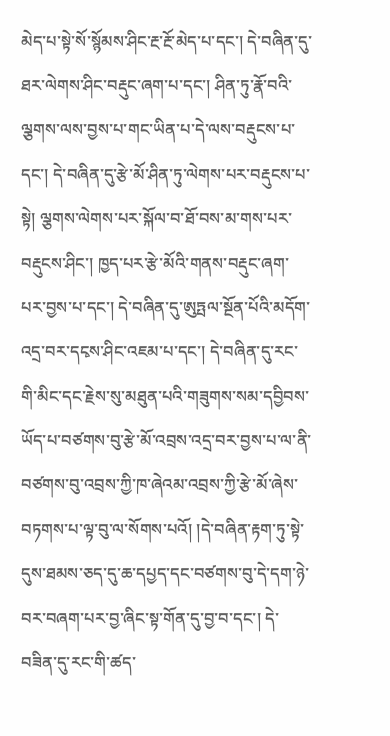མེད་པ་སྟེ་སོ་སྙོམས་ཤིང་རྔ་རྔོ་མེད་པ་དང་། དེ་བཞིན་དུ་ཐར་ལེགས་ཤིང་བརྡུང་ཞག་པ་དང་། ཤིན་ཏུ་རྣོ་བའི་ལྕགས་ལས་བྱས་པ་གང་ཡིན་པ་དེ་ལས་བརྡུངས་པ་དང་། དེ་བཞིན་དུ་རྩེ་མོ་ཤིན་ཏུ་ལེགས་པར་བརྡུངས་པ་སྟེ། ལྕགས་ལེགས་པར་སྐོལ་བ་ཐོ་བས་མ་གས་པར་བརྡུངས་ཤིང་། ཁྱད་པར་རྩེ་མོའི་གནས་བརྡུང་ཞག་པར་བྱས་པ་དང་། དེ་བཞིན་དུ་ཨུཏྤལ་སྔོན་པོའི་མདོག་འདྲ་བར་དངྭས་ཤིང་འཇམ་པ་དང་། དེ་བཞིན་དུ་རང་གི་མིང་དང་རྗེས་སུ་མཐུན་པའི་གཟུགས་སམ་དབྱིབས་ཡོད་པ་བཙགས་བུ་རྩེ་མོ་འབྲས་འདྲ་བར་བྱས་པ་ལ་ནི་བཙགས་བུ་འབྲས་ཀྱི་ཁ་ཞེའམ་འབྲས་ཀྱི་རྩེ་མོ་ཞེས་བཏགས་པ་ལྟ་བུ་ལ་སོགས་པའོ། །དེ་བཞིན་རྟག་ཏུ་སྟེ་དུས་ཐམས་ཅད་དུ་ཆ་དཔྱད་དང་བཙགས་བུ་དེ་དག་ཉེ་བར་བཞག་པར་བྱ་ཞིང་སྟ་གོན་དུ་བྱ་བ་དང་། དེ་བཟིན་དུ་རང་གི་ཚད་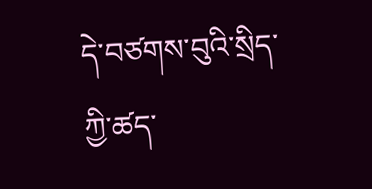དེ་བཙགས་བུའི་སྲིད་ཀྱི་ཚད་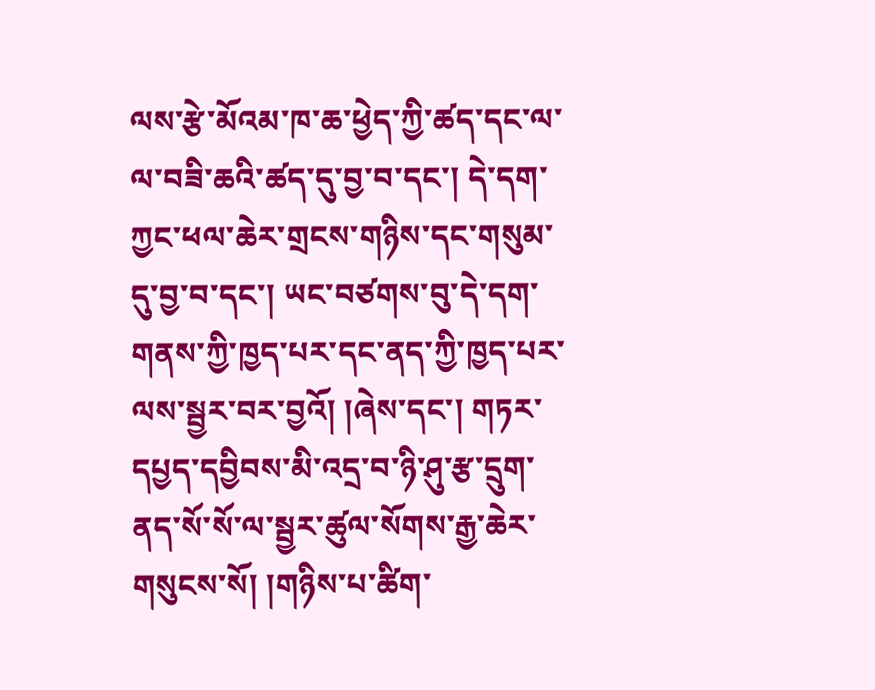ལས་རྩེ་མོའམ་ཁ་ཆ་ཕྱེད་ཀྱི་ཚད་དང་ལ་ལ་བཟི་ཆའི་ཚད་དུ་བྱ་བ་དང་། དེ་དག་ཀྱང་ཕལ་ཆེར་གྲངས་གཉིས་དང་གསུམ་དུ་བྱ་བ་དང་། ཡང་བཙགས་བུ་དེ་དག་གནས་ཀྱི་ཁྱད་པར་དང་ནད་ཀྱི་ཁྱད་པར་ལས་སྦྱར་བར་བྱའོ། །ཞེས་དང་། གཏར་དཔྱད་དབྱིབས་མི་འདྲ་བ་ཉི་ཤུ་རྩ་དྲུག་ནད་སོ་སོ་ལ་སྦྱར་ཚུལ་སོགས་རྒྱ་ཆེར་གསུངས་སོ། །གཉིས་པ་ཚིག་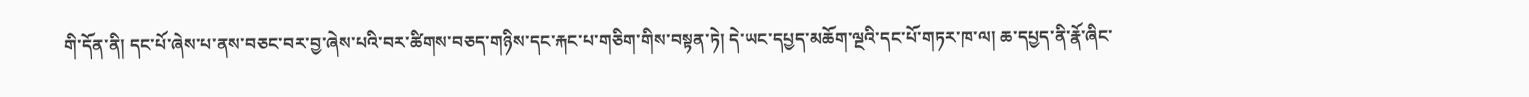གི་དོན་ནི། དང་པོ་ཞེས་པ་ནས་བཅང་བར་བྱ་ཞེས་པའི་བར་ཚིགས་བཅད་གཉིས་དང་རྐང་པ་གཅིག་གིས་བསྟན་ཏེ། དེ་ཡང་དཔྱད་མཆོག་ལྔའི་དང་པོ་གཏར་ཁ་ལ། ཆ་དཔྱད་ནི་རྣོ་ཞིང་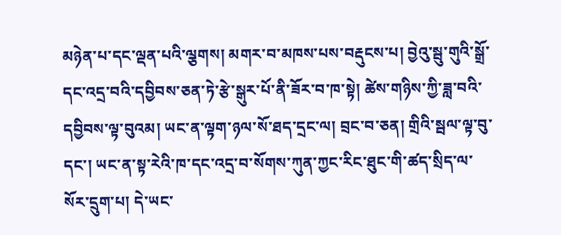མཉེན་པ་དང་ལྡན་པའི་ལྕགས། མགར་བ་མཁས་པས་བརྡུངས་པ། བྱེའུ་སྦུ་གུའི་སྒྲོ་དང་འདྲ་བའི་དབྱིབས་ཅན་ཏེ་རྩེ་སྒུར་པོ་ནི་ཟོར་བ་ཁ་སྟེ། ཚེས་གཉིས་ཀྱི་ཟླ་བའི་དབྱིབས་ལྟ་བུའམ། ཡང་ན་ལྟག་ཉལ་སོ་ཐད་དྲང་ལ། བྲང་བ་ཅན། གྲིའི་སྦལ་ལྟ་བུ་དང་། ཡང་ན་སྟ་རེའི་ཁ་དང་འདྲ་བ་སོགས་ཀུན་ཀྱང་རིང་ཐུང་གི་ཚད་སྲིད་ལ་སོར་དྲུག་པ། དེ་ཡང་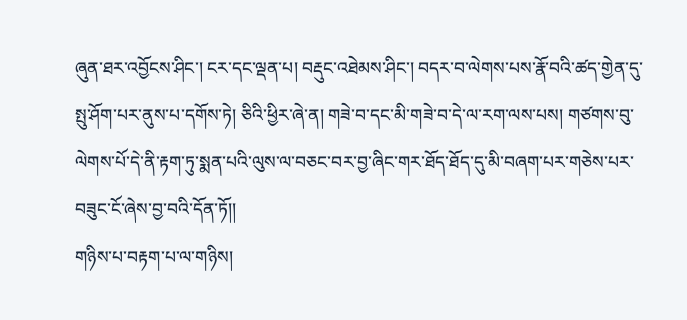ཞུན་ཐར་འབྱོངས་ཤིང་། ངར་དང་ལྡན་པ། བརྡུང་འཐེམས་ཤིང་། བདར་བ་ལེགས་པས་རྣོ་བའི་ཚད་གྱེན་དུ་སྤུ་ཤོག་པར་ནུས་པ་དགོས་ཏེ། ཅིའི་ཕྱིར་ཞེ་ན། གཟེ་བ་དང་མི་གཟེ་བ་དེ་ལ་རག་ལས་པས། གཙགས་བུ་ལེགས་པོ་དེ་ནི་རྟག་ཏུ་སྨན་པའི་ལུས་ལ་བཅང་བར་བྱ་ཞིང་གར་ཐོད་ཐོད་དུ་མི་བཞག་པར་གཅེས་པར་བཟུང་ངོ་ཞེས་བྱ་བའི་དོན་ཏོ།།
གཉིས་པ་བརྟག་པ་ལ་གཉིས།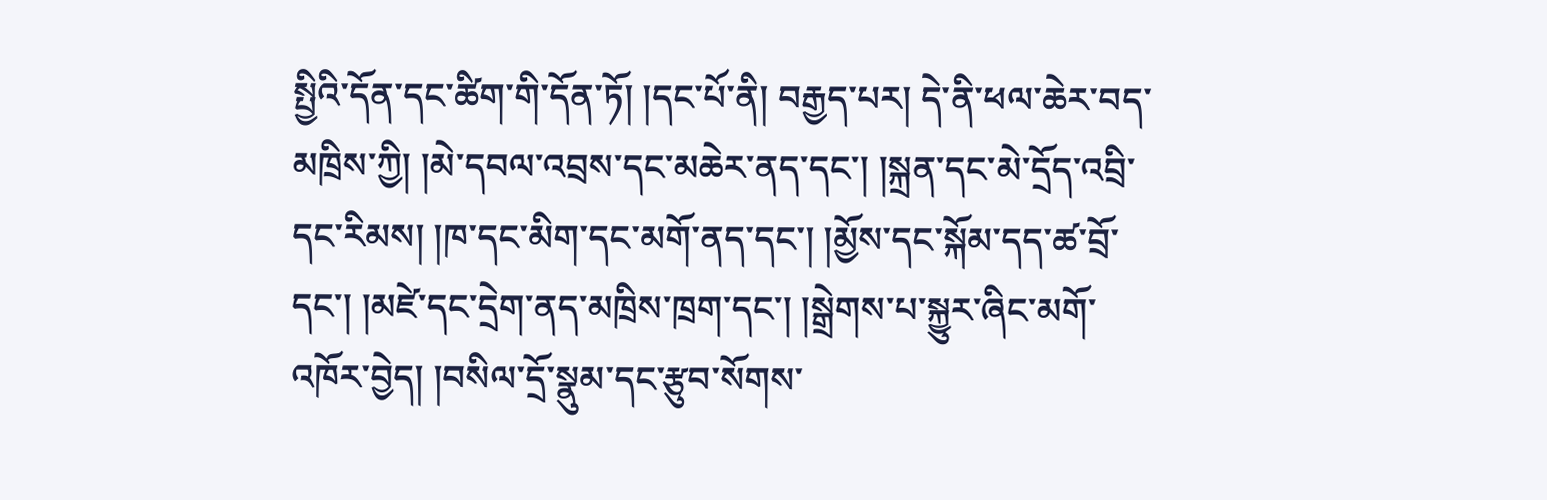སྤྱིའི་དོན་དང་ཚིག་གི་དོན་ཏོ། །དང་པོ་ནི། བརྒྱད་པར། དེ་ནི་ཕལ་ཆེར་བད་མཁྲིས་ཀྱི། །མེ་དབལ་འབྲས་དང་མཆེར་ནད་དང་། །སྐྲན་དང་མེ་དྲོད་འབྲི་དང་རིམས། །ཁ་དང་མིག་དང་མགོ་ནད་དང་། །མྱོས་དང་སྐོམ་དད་ཚ་བྲོ་དང་། །མཛེ་དང་དྲེག་ནད་མཁྲིས་ཁྲག་དང་། །སྒྲེགས་པ་སྐྱུར་ཞིང་མགོ་འཁོར་བྱེད། །བསིལ་དྲོ་སྣུམ་དང་རྩུབ་སོགས་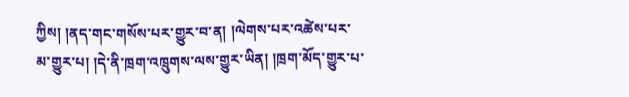ཀྱིས། །ནད་གང་གསོས་པར་གྱུར་བ་ན། །ལེགས་པར་འཚེས་པར་མ་གྱུར་པ། །དེ་ནི་ཁྲག་འཁྲུགས་ལས་གྱུར་ཡིན། །ཁྲག་མོད་གྱུར་པ་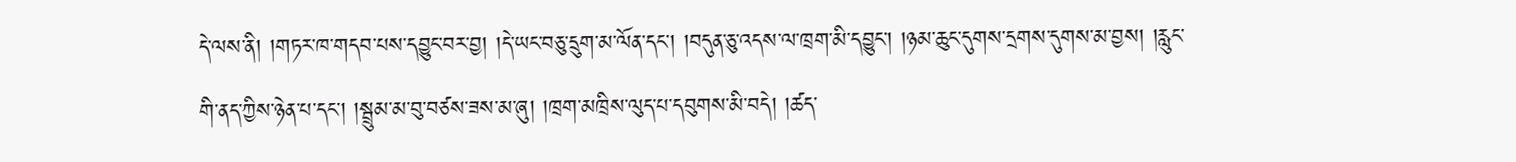དེ་ལས་ནི། །གཏར་ཁ་གདབ་པས་དབྱུང་བར་བྱ། །དེ་ཡང་བཅུ་དྲུག་མ་ལོན་དང་། །བདུན་ཅུ་འདས་ལ་ཁྲག་མི་དབྱུང་། །ཉམ་ཆུང་དུགས་དྲགས་དུགས་མ་བྱས། །རླུང་གི་ནད་ཀྱིས་ཉེན་པ་དང་། །སྦྲུམ་མ་བུ་བཙས་ཟས་མ་ཞུ། །ཁྲག་མཁྲིས་ལུད་པ་དབུགས་མི་བདེ། །ཚད་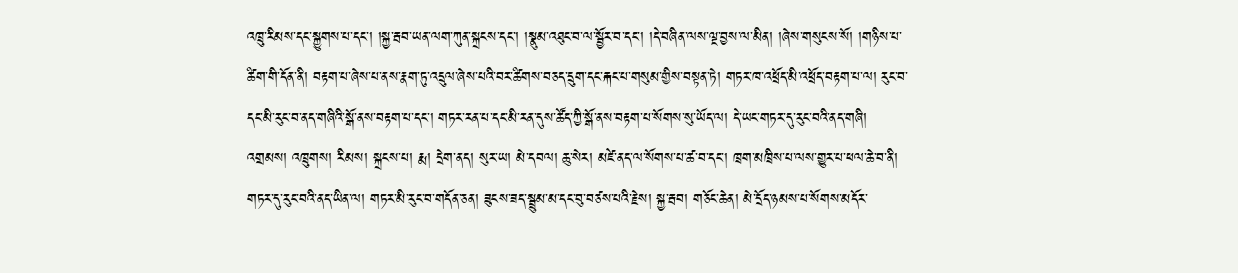འཁྲུ་རིམས་དང་སྐྱུགས་པ་དང་། །སྐྱ་རྦབ་ཡན་ལག་ཀུན་སྐྲངས་དང་། །སྣུམ་འཐུང་བ་ལ་སྦྱོར་བ་དང་། །དེ་བཞིན་ལས་ལྔ་བྱས་ལ་མིན། །ཞེས་གསུངས་སོ། །གཉིས་པ་ཚིག་གི་དོན་ནི། བརྟག་པ་ཞེས་པ་ནས་རྣག་ཏུ་འདྲུལ་ཞེས་པའི་བར་ཚིགས་བཅད་དྲུག་དང་རྐང་པ་གསུམ་གྱིས་བསྟན་ཏེ། གཏར་ཁ་འཕྲོད་མི་འཕྲོད་བརྟག་པ་ལ། རུང་བ་དང་མི་རུང་བ་ནད་གཞིའི་སྒོ་ནས་བརྟག་པ་དང་། གཏར་རན་པ་དང་མི་རན་དུས་ཚོད་ཀྱི་སྒོ་ནས་བརྟག་པ་སོགས་སུ་ཡོད་ལ། དེ་ཡང་གཏར་དུ་རུང་བའི་ནད་གཞི། འགྲམས། འཁྲུགས། རིམས། སྐྲངས་པ། རྨ། དྲེག་ནད། སུར་ཡ། མེ་དབལ། ཆུ་སེར། མཛེ་ནད་ལ་སོགས་པ་ཚ་བ་དང་། ཁྲག་མཁྲིས་པ་ལས་གྱུར་པ་ཕལ་ཆེ་བ་ནི། གཏར་དུ་རུང་བའི་ནད་ཡིན་ལ། གཏར་མི་རུང་བ་གདོན་ཅན། ཟུངས་ཟད་སྦྲུམ་མ་དང་བུ་བཙས་པའི་རྗེས། སྐྱ་རྦབ། གཅོང་ཆེན། མེ་དྲོད་ཉམས་པ་སོགས་མདོར་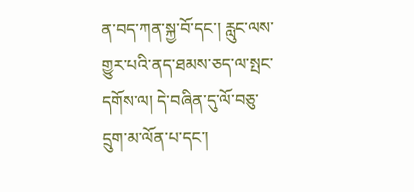ན་བད་ཀན་སྐྱ་བོ་དང་། རླུང་ལས་གྱུར་པའི་ནད་ཐམས་ཅད་ལ་སྤང་དགོས་ལ། དེ་བཞིན་དུ་ལོ་བཅུ་དྲུག་མ་ལོན་པ་དང་།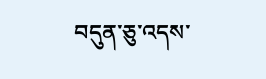བདུན་ཅུ་འདས་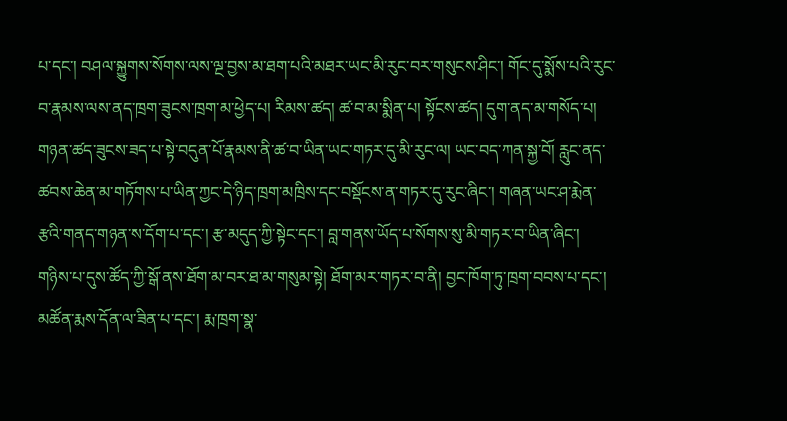པ་དང་། བཤལ་སྐྱུགས་སོགས་ལས་ལྔ་བྱས་མ་ཐག་པའི་མཐར་ཡང་མི་རུང་བར་གསུངས་ཤིང་། གོང་དུ་སྨོས་པའི་རུང་བ་རྣམས་ལས་ནད་ཁྲག་ཟུངས་ཁྲག་མ་ཕྱེད་པ། རིམས་ཚད། ཚ་བ་མ་སྨིན་པ། སྟོངས་ཚད། དུག་ནད་མ་གསོད་པ། གཉན་ཚད་ཟུངས་ཟད་པ་སྟེ་བདུན་པོ་རྣམས་ནི་ཚ་བ་ཡིན་ཡང་གཏར་དུ་མི་རུང་ལ། ཡང་བད་ཀན་སྐྱ་བོ། རླུང་ནད་ཚབས་ཆེན་མ་གཏོགས་པ་ཡིན་ཀྱང་དེ་ཉིད་ཁྲག་མཁྲིས་དང་བསྡོངས་ན་གཏར་དུ་རུང་ཞིང་། གཞན་ཡང་ཤ་རྨེན་རྩའི་གནད་གཉན་ས་དོག་པ་དང་། རྩ་མདུད་ཀྱི་སྟེང་དང་། བླ་གནས་ཡོད་པ་སོགས་སུ་མི་གཏར་བ་ཡིན་ཞིང་།
གཉིས་པ་དུས་ཚོད་ཀྱི་སྒོ་ནས་ཐོག་མ་བར་ཐ་མ་གསུམ་སྟེ། ཐོག་མར་གཏར་བ་ནི། བྱང་ཁོག་ཏུ་ཁྲག་བབས་པ་དང་། མཚོན་རྨས་དོན་ལ་ཟིན་པ་དང་། རྨ་ཁྲག་སྣ་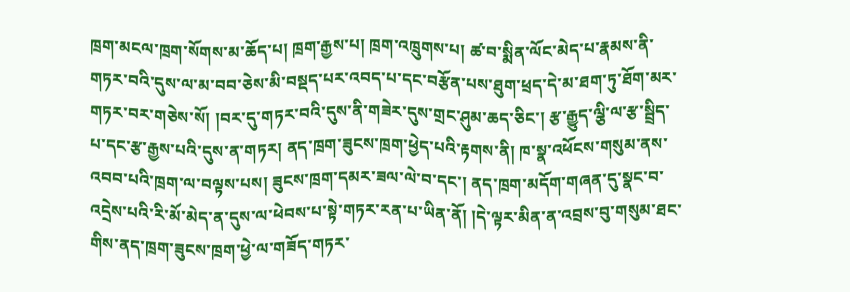ཁྲག་མངལ་ཁྲག་སོགས་མ་ཆོད་པ། ཁྲག་རྒྱས་པ། ཁྲག་འཁྲུགས་པ། ཚ་བ་སྨིན་ལོང་མེད་པ་རྣམས་ནི་གཏར་བའི་དུས་ལ་མ་བབ་ཅེས་མི་བསྡད་པར་འབད་པ་དང་བརྩོན་པས་ཐུག་ཕྲད་དེ་མ་ཐག་ཏུ་ཐོག་མར་གཏར་བར་གཅེས་སོ། །བར་དུ་གཏར་བའི་དུས་ནི་གཟེར་དུས་གྲང་ཤུམ་ཆད་ཅིང་། རྩ་རྒྱུད་ལྕི་ལ་རྩ་སྦྲིད་པ་དང་རྩ་རྒྱས་པའི་དུས་ན་གཏར། ནད་ཁྲག་ཟུངས་ཁྲག་ཕྱེད་པའི་རྟགས་ནི། ཁ་སྣ་འཕོངས་གསུམ་ནས་འབབ་པའི་ཁྲག་ལ་བལྟས་པས། ཟུངས་ཁྲག་དམར་ཟལ་ལེ་བ་དང་། ནད་ཁྲག་མདོག་གཞན་དུ་སྣང་བ་འདྲེས་པའི་རི་མོ་མེད་ན་དུས་ལ་ཕེབས་པ་སྟེ་གཏར་རན་པ་ཡིན་ནོ། །དེ་ལྟར་མིན་ན་འབྲས་བུ་གསུམ་ཐང་གིས་ནད་ཁྲག་ཟུངས་ཁྲག་ཕྱེ་ལ་གཟོད་གཏར་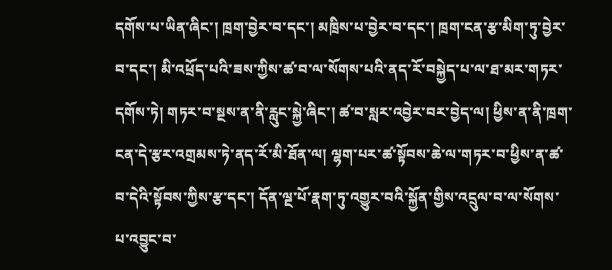དགོས་པ་ཡིན་ཞིང་། ཁྲག་བྱེར་བ་དང་། མཁྲིས་པ་བྱེར་བ་དང་། ཁྲག་ངན་རྩ་མིག་ཏུ་བྱེར་བ་དང་། མི་འཕྲོད་པའི་ཟས་ཀྱིས་ཚ་བ་ལ་སོགས་པའི་ནད་རོ་བསྐྱེད་པ་ལ་ཐ་མར་གཏར་དགོས་ཏེ། གཏར་བ་སྔས་ན་ནི་རླུང་སྐྱེ་ཞིང་། ཚ་བ་སླར་འབྱེར་བར་བྱེད་ལ། ཕྱིས་ན་ནི་ཁྲག་ངན་དེ་རྩར་འགྲམས་ཏེ་ནད་རོ་མི་ཐོན་ལ། ལྷག་པར་ཚ་སྟོབས་ཆེ་ལ་གཏར་བ་ཕྱིས་ན་ཚ་བ་དེའི་སྟོབས་ཀྱིས་རྩ་དང་། དོན་ལྔ་པོ་རྣག་ཏུ་འགྱུར་བའི་སྐྱོན་གྱིས་འདྲུལ་བ་ལ་སོགས་པ་འབྱུང་བ་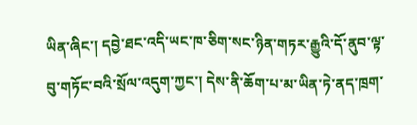ཡིན་ཞིང་། དབྱེ་ཐང་འདི་ཡང་ཁ་ཅིག་སང་ཉིན་གཏར་རྒྱུའི་དོ་ནུབ་ལྟ་བུ་གཏོང་བའི་སྲོལ་འདུག་ཀྱང་། དེས་ནི་ཆོག་པ་མ་ཡིན་ཏེ་ནད་ཁྲག་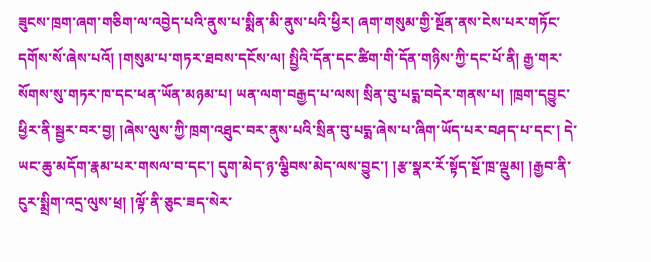ཟུངས་ཁྲག་ཞག་གཅིག་ལ་འབྱེད་པའི་ནུས་པ་སྨིན་མི་ནུས་པའི་ཕྱིར། ཞག་གསུམ་གྱི་སྔོན་ནས་ངེས་པར་གཏོང་དགོས་སོ་ཞེས་པའོ། །གསུམ་པ་གཏར་ཐབས་དངོས་ལ། སྤྱིའི་དོན་དང་ཚིག་གི་དོན་གཉིས་ཀྱི་དང་པོ་ནི། རྒྱ་གར་སོགས་སུ་གཏར་ཁ་དང་ཕན་ཡོན་མཉམ་པ། ཡན་ལག་བརྒྱད་པ་ལས། སྲིན་བུ་པདྨ་བདེར་གནས་པ། །ཁྲག་དབྱུང་ཕྱིར་ནི་སྦྱར་བར་བྱ། །ཞེས་ལུས་ཀྱི་ཁྲག་འཐུང་བར་ནུས་པའི་སྲིན་བུ་པདྨ་ཞེས་པ་ཞིག་ཡོད་པར་བཤད་པ་དང་། དེ་ཡང་ཆུ་མདོག་རྣམ་པར་གསལ་བ་དང་། དུག་མེད་ཉ་ལྕིབས་མེད་ལས་བྱུང་། །རྩ་སྣར་རོ་སྟོད་སྔོ་ཁྲ་ལྡུམ། །རྒྱབ་ནི་ངུར་སྨྲིག་འདྲ་ལུས་ཕྲ། །ལྟོ་ནི་ཅུང་ཟད་སེར་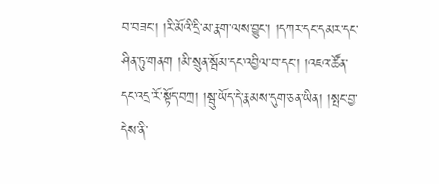བ་བཟང་། །རི་མོའི་དྲི་མ་རྣག་ལས་བྱུང་། །དཀར་དང་དམར་དང་ཤིན་ཏུ་གནག །མི་སྲུན་སྦོམ་དང་འབྱིལ་བ་དང་། །འཇའ་ཚོན་དང་འདྲ་རོ་སྟོད་བཀྲ། །སྦུ་ཡོད་དེ་རྣམས་དུག་ཅན་ཡིན། །སྤང་བྱ་དེས་ནི་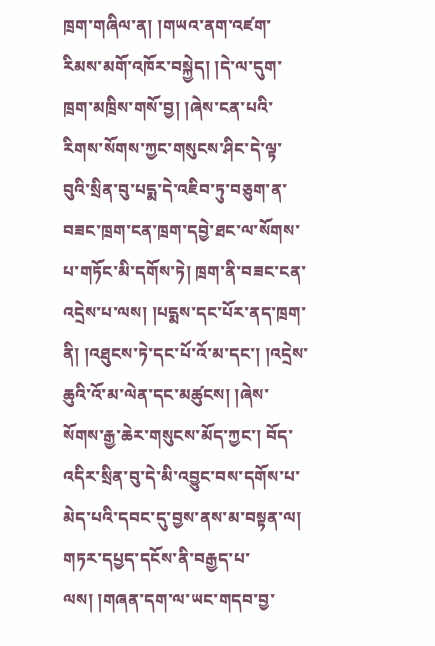ཁྲག་གཞིལ་ན། །གཡའ་ནག་འཛག་རིམས་མགོ་འཁོར་བསྐྱེད། །དེ་ལ་དུག་ཁྲག་མཁྲིས་གསོ་བྱ། །ཞེས་ངན་པའི་རིགས་སོགས་ཀྱང་གསུངས་ཤིང་དེ་ལྟ་བུའི་སྲིན་བུ་པདྨ་དེ་འཇིབ་ཏུ་བཅུག་ན་བཟང་ཁྲག་ངན་ཁྲག་དབྱེ་ཐང་ལ་སོགས་པ་གཏོང་མི་དགོས་ཏེ། ཁྲག་ནི་བཟང་ངན་འདྲེས་པ་ལས། །པདྨས་དང་པོར་ནད་ཁྲག་ནི། །འཐུངས་ཏེ་དང་པོ་འོ་མ་དང་། །འདྲེས་ཆུའི་འོ་མ་ལེན་དང་མཚུངས། །ཞེས་སོགས་རྒྱ་ཆེར་གསུངས་མོད་ཀྱང་། བོད་འདིར་སྲིན་བུ་དེ་མི་འབྱུང་བས་དགོས་པ་མེད་པའི་དབང་དུ་བྱས་ནས་མ་བསྟན་ལ།
གཏར་དཔྱད་དངོས་ནི་བརྒྱད་པ་ལས། །གཞན་དག་ལ་ཡང་གདབ་བྱ་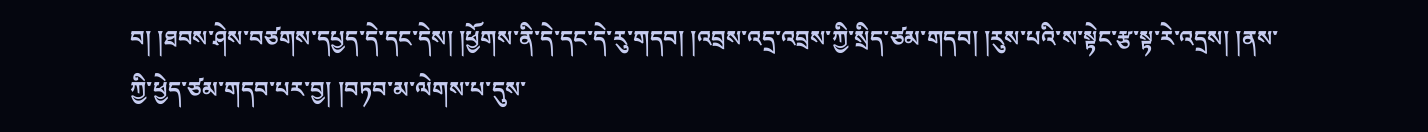བ། །ཐབས་ཤེས་བཙགས་དཔྱད་དེ་དང་དེས། །ཕྱོགས་ནི་དེ་དང་དེ་རུ་གདབ། །འབྲས་འདྲ་འབྲས་ཀྱི་སྲིད་ཙམ་གདབ། །རུས་པའི་ས་སྟེང་རྩ་སྟ་རེ་འདྲས། །ནས་ཀྱི་ཕྱེད་ཙམ་གདབ་པར་བྱ། །བཏབ་མ་ལེགས་པ་དུས་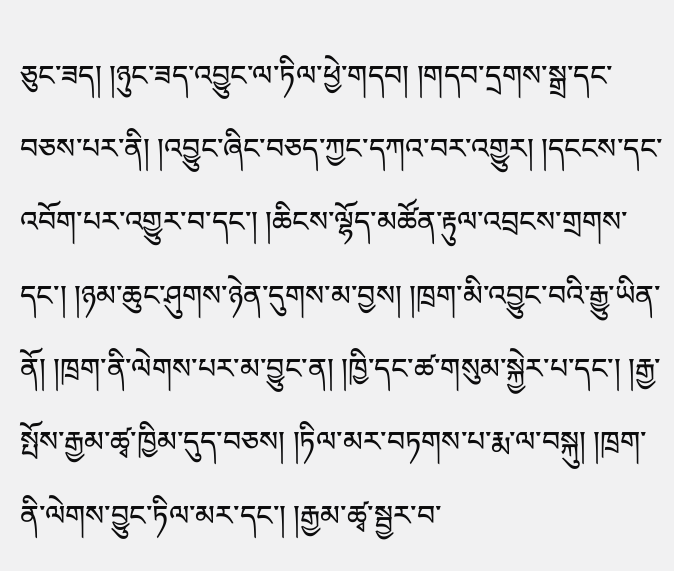ཅུང་ཟད། །ཉུང་ཟད་འབྱུང་ལ་ཏིལ་ཕྱེ་གདབ། །གདབ་དྲགས་སྒྲ་དང་བཅས་པར་ནི། །འབྱུང་ཞིང་བཅད་ཀྱང་དཀའ་བར་འགྱུར། །དངངས་དང་འབོག་པར་འགྱུར་བ་དང་། །ཆིངས་ལྷོད་མཚོན་རྟུལ་འབྲངས་གྲགས་དང་། །ཉམ་ཆུང་ཤུགས་ཉེན་དུགས་མ་བྱས། །ཁྲག་མི་འབྱུང་བའི་རྒྱུ་ཡིན་ནོ། །ཁྲག་ནི་ལེགས་པར་མ་བྱུང་ན། །ཁྱི་དང་ཚ་གསུམ་སྐྱེར་པ་དང་། །རྒྱ་སྤོས་རྒྱམ་ཚྭ་ཁྱིམ་དུད་བཅས། །ཏིལ་མར་བཏགས་པ་རྨ་ལ་བསྐུ། །ཁྲག་ནི་ལེགས་བྱུང་ཏིལ་མར་དང་། །རྒྱམ་ཚྭ་སྦྱར་བ་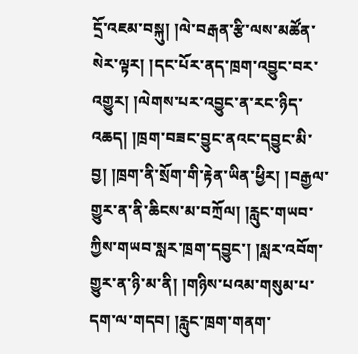དྲོ་འཇམ་བསྐུ། །ལེ་བརྒན་རྩི་ལས་མཚོན་སེར་ལྟར། །དང་པོར་ནད་ཁྲག་འབྱུང་བར་འགྱུར། །ལེགས་པར་འབྱུང་ན་རང་ཉིད་འཆད། །ཁྲག་བཟང་བྱུང་ནའང་དབྱུང་མི་བྱ། །ཁྲག་ནི་སྲོག་གི་རྟེན་ཡིན་ཕྱིར། །བརྒྱལ་གྱུར་ན་ནི་ཆིངས་མ་བཀྲོལ། །རླུང་གཡབ་ཀྱིས་གཡབ་སླར་ཁྲག་དབྱུང་། །སླར་འབོག་གྱུར་ན་ཉི་མ་ནི། །གཉིས་པའམ་གསུམ་པ་དག་ལ་གདབ། །རླུང་ཁྲག་གནག་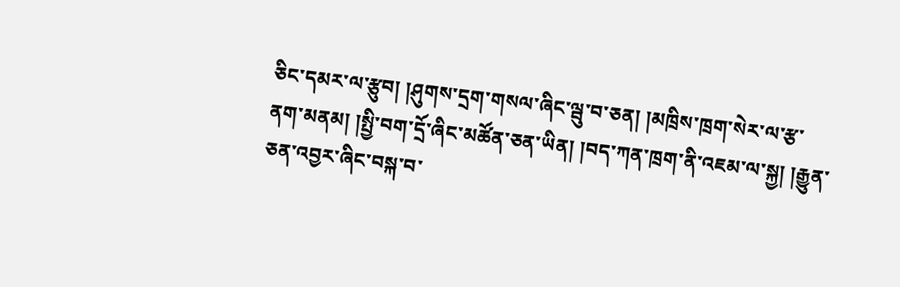ཅིང་དམར་ལ་རྩུབ། །ཤུགས་དྲག་གསལ་ཞིང་ལྦུ་བ་ཅན། །མཁྲིས་ཁྲག་སེར་ལ་རྩ་ནག་མནམ། །སྤྱི་བག་དྲོ་ཞིང་མཚོན་ཅན་ཡིན། །བད་ཀན་ཁྲག་ནི་འཇམ་ལ་སྐྱ། །རྒྱུན་ཅན་འབྱར་ཞིང་བསྐ་བ་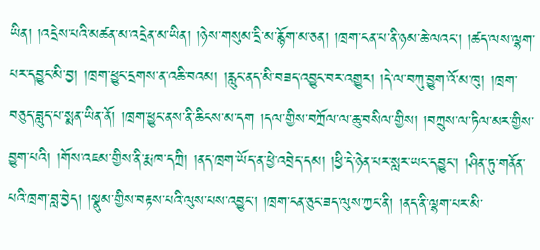ཡིན། །འདྲེས་པའི་མཚན་མ་འདྲེན་མ་ཡིན། །ཉེས་གསུམ་དྲི་མ་རྙོག་མ་ཅན། །ཁྲག་ངན་པ་ནི་ཉམ་ཆེ་ལའང་། །ཚད་ལས་ལྷག་པར་དབྱུང་མི་བྱ། །ཁྲག་ཕྱུང་དྲགས་ན་འཆི་བའམ། །རླུང་ནད་མི་བཟད་འབྱུང་བར་འགྱུར། །དེ་ལ་བཀུ་བྱུག་འོ་མ་ཁུ། །ཁྲག་བཅུད་བླུད་པ་སྨན་ཡིན་ནོ། །ཁྲག་ཕྱུང་ནས་ནི་ཆིངས་མ་དག །དལ་གྱིས་བཀྲོལ་ལ་ཆུ་བསིལ་གྱིས། །བཀྲུས་ལ་ཏིལ་མར་གྱིས་བྱུག་པའི། །གོས་འཇམ་གྱིས་ནི་རྨ་ཁ་དཀྲི། །ནད་ཁྲག་ཡོད་ན་ཕྱེ་འབྲེད་དམ། །ཕྱི་དེ་ཉེན་པར་སླར་ཡང་དབྱུང་། །ཤིན་ཏུ་གནོན་པའི་ཁྲག་བླ་བྱེད། །སྣུམ་གྱིས་བརྟས་པའི་ལུས་པས་འབྱུང་། །ཁྲག་ངན་ཅུང་ཟད་ལུས་ཀྱང་ནི། །ནད་ནི་ལྷག་པར་མི་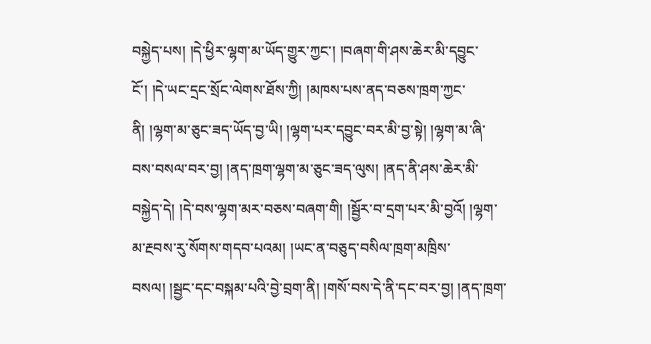བསྐྱེད་པས། །དེ་ཕྱིར་ལྷག་མ་ཡོད་གྱུར་ཀྱང་། །བཞག་གི་ཤས་ཆེར་མི་དབྱུང་ངོ་། །དེ་ཡང་དྲང་སྲོང་ལེགས་ཐོས་ཀྱི། །མཁས་པས་ནད་བཅས་ཁྲག་ཀྱང་ནི། །ལྷག་མ་ཅུང་ཟད་ཡོད་བྱ་ཡི། །ལྷག་པར་དབྱུང་བར་མི་བྱ་སྟེ། །ལྷག་མ་ཞི་བས་བསལ་བར་བྱ། །ནད་ཁྲག་ལྷག་མ་ཅུང་ཟད་ལུས། །ནད་ནི་ཤས་ཆེར་མི་བསྐྱེད་དེ། །དེ་བས་ལྷག་མར་བཅས་བཞག་གི། །སྦྱོར་བ་དྲག་པར་མི་བྱའོ། །ལྷག་མ་རྔབས་རུ་སོགས་གདབ་པའམ། །ཡང་ན་བཅུད་བསིལ་ཁྲག་མཁྲིས་བསལ། །སྦྱང་དང་བསྐམ་པའི་བྱེ་བྲག་ནི། །གསོ་བས་དེ་ནི་དང་བར་བྱ། །ནད་ཁྲག་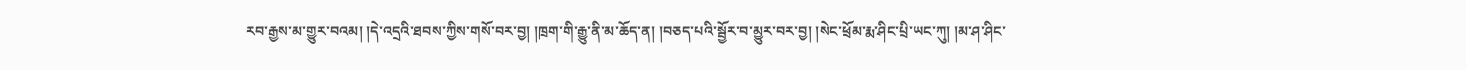རབ་རྒྱས་མ་གྱུར་བའམ། །དེ་འདྲའི་ཐབས་ཀྱིས་གསོ་བར་བྱ། །ཁྲག་གི་རྒྱུ་ནི་མ་ཆོད་ན། །བཅད་པའི་སྦྱོར་བ་མྱུར་བར་བྱ། །སེང་ཕྲོམ་རྨ་ཤིང་པྲི་ཡང་ཀུ། །མ་ཤ་ཤིང་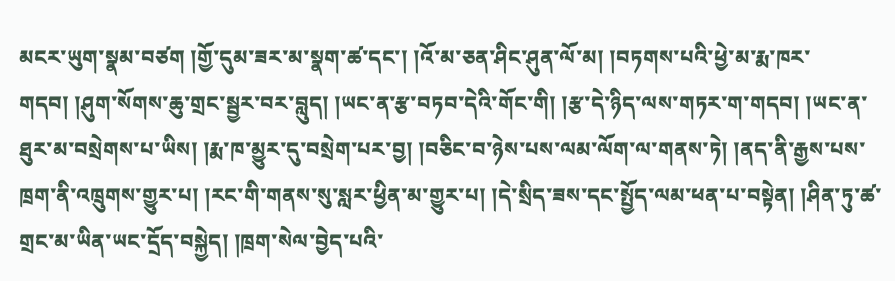མངར་ཡུག་སྣམ་བཙག །གྱོ་དུམ་ཟར་མ་སྣག་ཚ་དང་། །འོ་མ་ཅན་ཤིང་ཤུན་ལོ་མ། །བཏགས་པའི་ཕྱེ་མ་རྨ་ཁར་གདབ། །ཤུག་སོགས་ཆུ་གྲང་སྦྱར་བར་བླུད། །ཡང་ན་རྩ་བཏབ་དེའི་གོང་གི། །རྩ་དེ་ཉིད་ལས་གཏར་ག་གདབ། །ཡང་ན་ཐུར་མ་བསྲེགས་པ་ཡིས། །རྨ་ཁ་མྱུར་དུ་བསྲེག་པར་བྱ། །བཅིང་བ་ཉེས་པས་ལམ་ལོག་ལ་གནས་ཏེ། །ནད་ནི་རྒྱས་པས་ཁྲག་ནི་འཁྲུགས་གྱུར་པ། །རང་གི་གནས་སུ་སླར་ཕྱིན་མ་གྱུར་པ། །དེ་སྲིད་ཟས་དང་སྤྱོད་ལམ་ཕན་པ་བསྟེན། །ཤིན་ཏུ་ཚ་གྲང་མ་ཡིན་ཡང་དྲོད་བསྐྱེད། །ཁྲག་སེལ་བྱེད་པའི་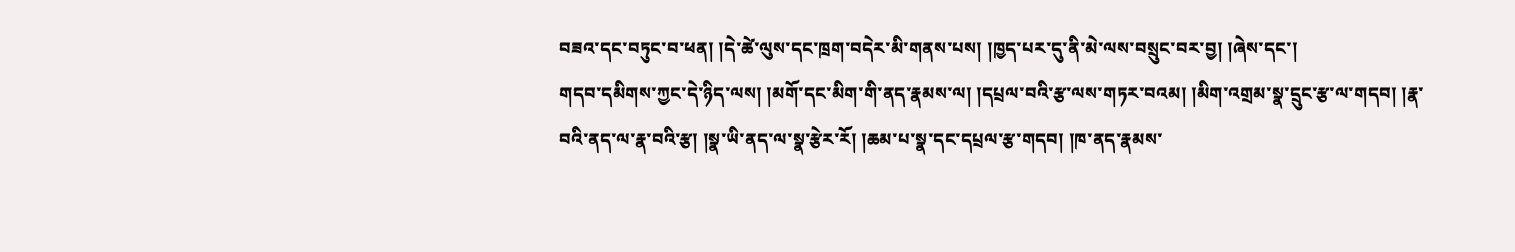བཟའ་དང་བཏུང་བ་ཕན། །དེ་ཚེ་ལུས་དང་ཁྲག་བདེར་མི་གནས་པས། །ཁྱད་པར་དུ་ནི་མེ་ལས་བསྲུང་བར་བྱ། །ཞེས་དང་།
གདབ་དམིགས་ཀྱང་དེ་ཉིད་ལས། །མགོ་དང་མིག་གི་ནད་རྣམས་ལ། །དཔྲལ་བའི་རྩ་ལས་གཏར་བའམ། །མིག་འགྲམ་སྣ་དྲུང་རྩ་ལ་གདབ། །རྣ་བའི་ནད་ལ་རྣ་བའི་རྩ། །སྣ་ཡི་ནད་ལ་སྣ་རྩེར་རོ། །ཆམ་པ་སྣ་དང་དཔྲལ་རྩ་གདབ། །ཁ་ནད་རྣམས་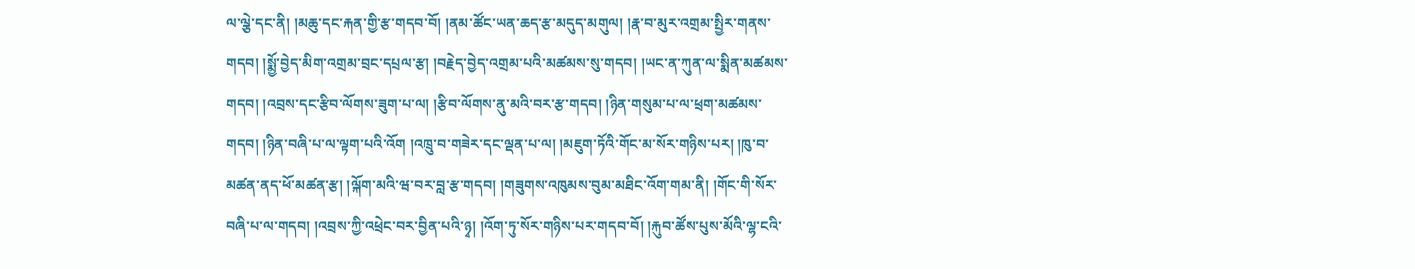ལ་ལྕེ་དང་ནི། །མཆུ་དང་རྐན་གྱི་རྩ་གདབ་བོ། །ནམ་ཚོང་ཡན་ཆད་རྩ་མདུད་མགུལ། །རྣ་བ་མུར་འགྲམ་སྤྱིར་གནས་གདབ། །སྨྱོ་བྱེད་མིག་འགྲམ་བྲང་དཔྲལ་རྩ། །བརྗེད་བྱེད་འགྲམ་པའི་མཚམས་སུ་གདབ། །ཡང་ན་ཀུན་ལ་སྨིན་མཚམས་གདབ། །འབྲས་དང་རྩིབ་ལོགས་ཟུག་པ་ལ། །རྩིབ་ལོགས་ནུ་མའི་བར་རྩ་གདབ། །ཉིན་གསུམ་པ་ལ་ཕྲག་མཚམས་གདབ། །ཉིན་བཞི་པ་ལ་ལྟག་པའི་འོག །འཁྲུ་བ་གཟེར་དང་ལྡན་པ་ལ། །མཇུག་ཏོའི་གོང་མ་སོར་གཉིས་པར། །ཁུ་བ་མཚན་ནད་ཕོ་མཚན་རྩ། །ལྐོག་མའི་ཝ་བར་བླ་རྩ་གདབ། །གཟུགས་འཁུམས་བུམ་མཐིང་འོག་གམ་ནི། །གོང་གི་སོར་བཞི་པ་ལ་གདབ། །འབྲས་ཀྱི་འཕྲེང་བར་བྱིན་པའི་ཉྭ། །འོག་ཏུ་སོར་གཉིས་པར་གདབ་བོ། །རྐུབ་ཚོས་པུས་མོའི་ལྷ་ངའི་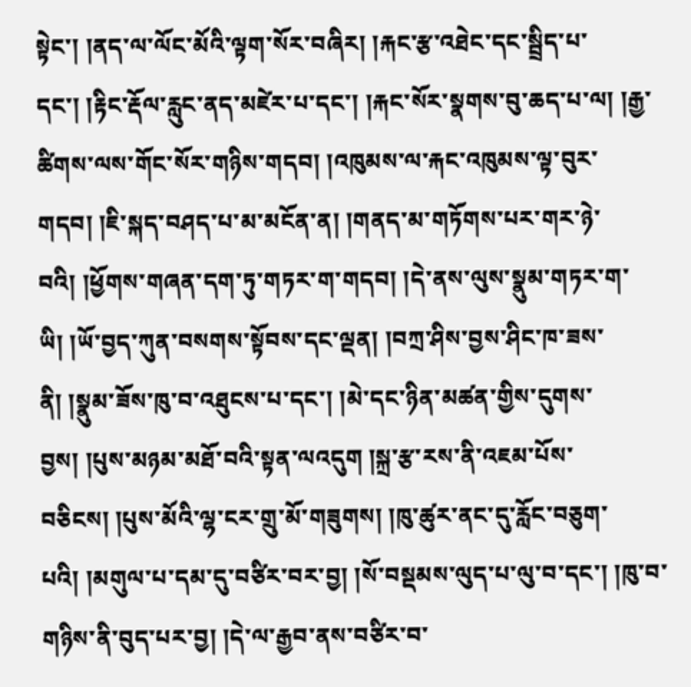སྟེང་། །ནད་ལ་ལོང་མོའི་ལྟག་སོར་བཞིར། །རྐང་རྩ་འཐེང་དང་སྦྲིད་པ་དང་། །རྟིང་རྡོལ་རླུང་ནད་མཛེར་པ་དང་། །རྐང་སོར་སྣགས་བུ་ཆད་པ་ལ། །རྒྱ་ཚིགས་ལས་གོང་སོར་གཉིས་གདབ། །འཁུམས་ལ་རྐང་འཁུམས་ལྟ་བུར་གདབ། །ཇི་སྐད་བཤད་པ་མ་མངོན་ན། །གནད་མ་གཏོགས་པར་གར་ཉེ་བའི། །ཕྱོགས་གཞན་དག་ཏུ་གཏར་ག་གདབ། །དེ་ནས་ལུས་སྣུམ་གཏར་ག་ཡི། །ཡོ་བྱད་ཀུན་བསགས་སྟོབས་དང་ལྡན། །བཀྲ་ཤིས་བྱས་ཤིང་ཁ་ཟས་ནི། །སྣུམ་ཟོས་ཁུ་བ་འཐུངས་པ་དང་། །མེ་དང་ཉིན་མཚན་གྱིས་དུགས་བྱས། །པུས་མཉམ་མཐོ་བའི་སྟན་ལའདུག །སྐྲ་རྩ་རས་ནི་འཇམ་པོས་བཅིངས། །པུས་མོའི་ལྷ་ངར་གྲུ་མོ་གཟུགས། །ཁུ་ཚུར་ནང་དུ་རློང་བཅུག་པའི། །མགུལ་པ་དམ་དུ་བཙིར་བར་བྱ། །སོ་བསྡམས་ལུད་པ་ལུ་བ་དང་། །ཁུ་བ་གཉིས་ནི་བུད་པར་བྱ། །དེ་ལ་རྒྱབ་ནས་བཙིར་བ་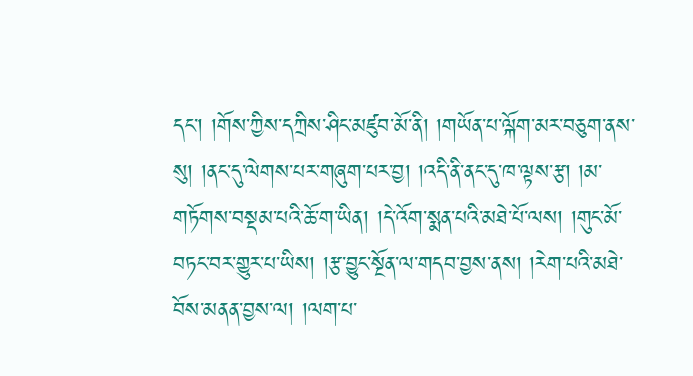དང་། །གོས་ཀྱིས་དཀྲིས་ཤིང་མཛུབ་མོ་ནི། །གཡོན་པ་ལྐོག་མར་བཅུག་ནས་སུ། །ནང་དུ་ལེགས་པར་གཞུག་པར་བྱ། །འདི་ནི་ནང་དུ་ཁ་ལྟས་རྩ། །མ་གཏོགས་བསྡམ་པའི་ཆོ་ག་ཡིན། །དེ་འོག་སྨན་པའི་མཐེ་པོ་ལས། །གུང་མོ་བཏང་བར་གྱུར་པ་ཡིས། །རྩ་བྱུང་སྔོན་ལ་གདབ་བྱས་ནས། །རེག་པའི་མཐེ་བོས་མནན་བྱས་ལ། །ལག་པ་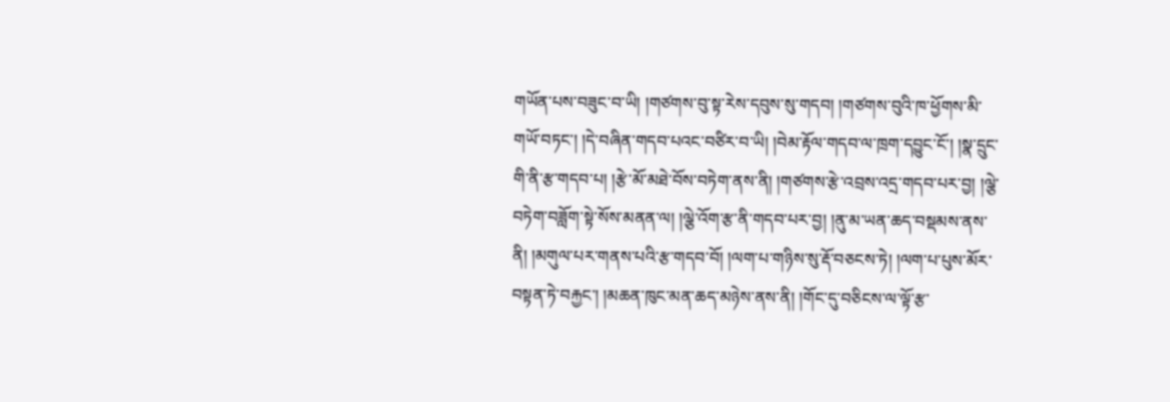གཡོན་པས་བཟུང་བ་ཡི། །གཙགས་བུ་སྟ་རེས་དབུས་སུ་གདབ། །གཙགས་བུའི་ཁ་ཕྱོགས་མི་གཡོ་བཏང་། །དེ་བཞིན་གདབ་པའང་བཙིར་བ་ཡི། །བེམ་རྟོལ་གདབ་ལ་ཁྲག་དབྱུང་ངོ་། །སྣ་དྲུང་གི་ནི་རྩ་གདབ་པ། །རྩེ་མོ་མཐེ་བོས་བཏེག་ནས་ནི། །གཙགས་རྩེ་འབྲས་འདྲ་གདབ་པར་བྱ། །ལྕེ་བཏེག་བཟློག་སྟེ་སོས་མནན་ལ། །ལྕེ་འོག་རྩ་ནི་གདབ་པར་བྱ། །ནུ་མ་ཡན་ཆད་བསྡམས་ནས་ནི། །མགུལ་པར་གནས་པའི་རྩ་གདབ་བོ། །ལག་པ་གཉིས་སུ་རྡོ་བཅངས་ཏེ། །ལག་པ་པུས་མོར་བསྟན་ཏེ་བརྐྱང་། །མཆན་ཁུང་མན་ཆད་མཉེས་ནས་ནི། །གོང་དུ་བཅིངས་ལ་ལྟོ་རྩ་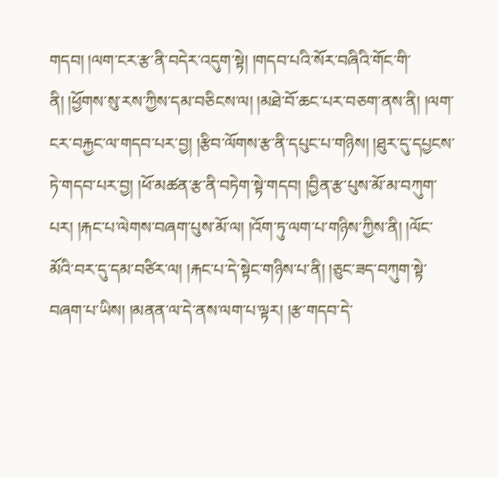གདབ། །ལག་ངར་རྩ་ནི་བདེར་འདུག་སྟེ། །གདབ་པའི་སོར་བཞིའི་གོང་གི་ནི། །ཕྱོགས་སུ་རས་ཀྱིས་དམ་བཅིངས་ལ། །མཐེ་བོ་ཆང་པར་བཅག་ནས་ནི། །ལག་ངར་བརྐྱང་ལ་གདབ་པར་བྱ། །རྩིབ་ལོགས་རྩ་ནི་དཔུང་པ་གཉིས། །ཐུར་དུ་དཔྱངས་ཏེ་གདབ་པར་བྱ། །ཕོ་མཚན་རྩ་ནི་བཏེག་སྟེ་གདབ། །བྱིན་རྩ་པུས་མོ་མ་བཀུག་པར། །རྐང་པ་ལེགས་བཞག་པུས་མོ་ལ། །འོག་ཏུ་ལག་པ་གཉིས་ཀྱིས་ནི། །ལོང་མོའི་བར་དུ་དམ་བཙིར་ལ། །རྐང་པ་དེ་སྟེང་གཉིས་པ་ནི། །ཅུང་ཟད་བཀུག་སྟེ་བཞག་པ་ཡིས། །མནན་ལ་དེ་ནས་ལག་པ་ལྟར། །རྩ་གདབ་དེ་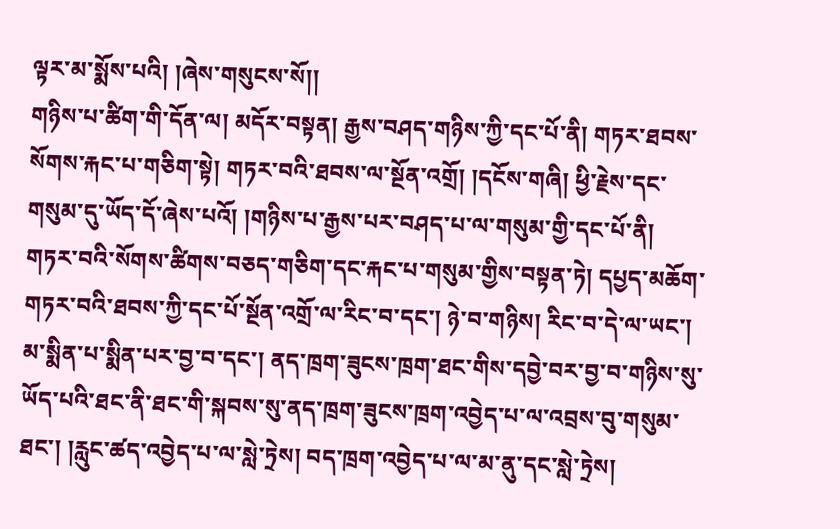ལྟར་མ་སྨོས་པའི། །ཞེས་གསུངས་སོ།།
གཉིས་པ་ཚིག་གི་དོན་ལ། མདོར་བསྟན། རྒྱས་བཤད་གཉིས་ཀྱི་དང་པོ་ནི། གཏར་ཐབས་སོགས་རྐང་པ་གཅིག་སྟེ། གཏར་བའི་ཐབས་ལ་སྔོན་འགྲོ། །དངོས་གཞི། ཕྱི་རྗེས་དང་གསུམ་དུ་ཡོད་དོ་ཞེས་པའོ། །གཉིས་པ་རྒྱས་པར་བཤད་པ་ལ་གསུམ་གྱི་དང་པོ་ནི། གཏར་བའི་སོགས་ཚིགས་བཅད་གཅིག་དང་རྐང་པ་གསུམ་གྱིས་བསྟན་ཏེ། དཔྱད་མཆོག་གཏར་བའི་ཐབས་ཀྱི་དང་པོ་སྔོན་འགྲོ་ལ་རིང་བ་དང་། ཉེ་བ་གཉིས། རིང་བ་དེ་ལ་ཡང་། མ་སྨིན་པ་སྨིན་པར་བྱ་བ་དང་། ནད་ཁྲག་ཟུངས་ཁྲག་ཐང་གིས་དབྱེ་བར་བྱ་བ་གཉིས་སུ་ཡོད་པའི་ཐང་ནི་ཐང་གི་སྐབས་སུ་ནད་ཁྲག་ཟུངས་ཁྲག་འབྱེད་པ་ལ་འབྲས་བུ་གསུམ་ཐང་། །རླུང་ཚད་འབྱེད་པ་ལ་སླེ་ཏྲེས། བད་ཁྲག་འབྱེད་པ་ལ་མ་ནུ་དང་སླེ་ཏྲེས།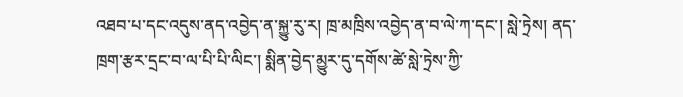འཐབ་པ་དང་འདུས་ནད་འབྱེད་ན་སྐྱུ་རུ་ར། ཁྲ་མཁྲིས་འབྱེད་ན་བ་ལེ་ཀ་དང་། སླེ་ཏྲེས། ནད་ཁྲག་རྩར་དྲང་བ་ལ་པི་པི་ལིང་། སྨིན་བྱེད་མྱུར་དུ་དགོས་ཚེ་སླེ་ཏྲེས་ཀྱི་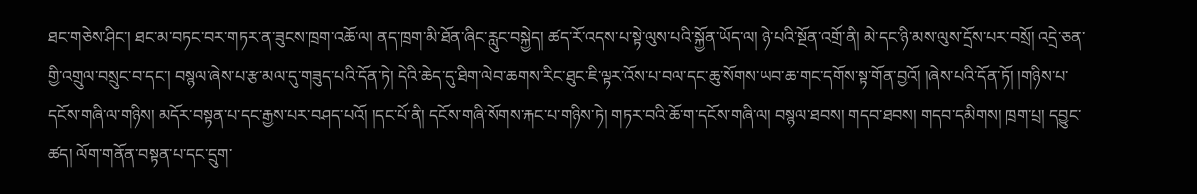ཐང་གཅེས་ཤིང་། ཐང་མ་བཏང་བར་གཏར་ན་ཟུངས་ཁྲག་འཆོ་ལ། ནད་ཁྲག་མི་ཐོན་ཞིང་རླུང་བསྐྱེད། ཚད་རོ་འདས་པ་སྟེ་ལུས་པའི་སྐྱོན་ཡོད་ལ། ཉེ་པའི་སྔོན་འགྲོ་ནི། མེ་དང་ཉི་མས་ལུས་དྲོས་པར་བསྲོ། འདྲེ་ཅན་གྱི་འགྲུལ་བསྲུང་བ་དང་། བསྙལ་ཞེས་པ་རྩ་མལ་དུ་གཟུད་པའི་དོན་ཏེ། དེའི་ཆེད་དུ་ཐིག་ལེབ་ཆགས་རིང་ཐུང་ཇི་ལྟར་འོས་པ་བལ་དང་ཆུ་སོགས་ཡབ་ཆ་གང་དགོས་སྟ་གོན་བྱའོ། །ཞེས་པའི་དོན་ཏོ། །གཉིས་པ་དངོས་གཞི་ལ་གཉིས། མདོར་བསྟན་པ་དང་རྒྱས་པར་བཤད་པའོ། །དང་པོ་ནི། དངོས་གཞི་སོགས་རྐང་པ་གཉིས་ཏེ། གཏར་བའི་ཆོ་ག་དངོས་གཞི་ལ། བསྙལ་ཐབས། གདབ་ཐབས། གདབ་དམིགས། ཁྲག་པྲ། དབྱུང་ཚད། ལོག་གནོན་བསྟན་པ་དང་དྲུག་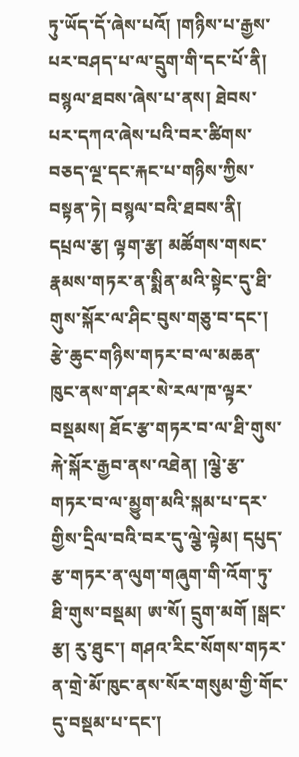ཏུ་ཡོད་དོ་ཞེས་པའོ། །གཉིས་པ་རྒྱས་པར་བཤད་པ་ལ་དྲུག་གི་དང་པོ་ནི། བསྙལ་ཐབས་ཞེས་པ་ནས། ཐེབས་པར་དཀའ་ཞེས་པའི་བར་ཚིགས་བཅད་ལྔ་དང་རྐང་པ་གཉིས་ཀྱིས་བསྟན་ཏེ། བསྙལ་བའི་ཐབས་ནི། དཔྲལ་རྩ། ལྟག་རྩ། མཚོགས་གསང་རྣམས་གཏར་ན་སྨིན་མའི་སྟེང་དུ་ཐི་གུས་སྐོར་ལ་ཤིང་བུས་གཅུ་བ་དང་། རྩེ་ཆུང་གཉིས་གཏར་བ་ལ་མཆན་ཁུང་ནས་ག་ཤར་སེ་རལ་ཁ་ལྟར་བསྡམས། ཐོང་རྩ་གཏར་བ་ལ་ཐི་གུས་རྐེ་སྐོར་རྒྱབ་ནས་འཐེན། །ལྕེ་རྩ་གཏར་བ་ལ་མྱུག་མའི་སྐམ་པ་དར་གྱིས་དྲིལ་བའི་བར་དུ་ལྕེ་ལྟེམ། དཔུད་རྩ་གཏར་ན་ལུག་གཞུག་གི་འོག་ཏུ་ཐི་གུས་བསྡམ། ཨ་སོ། དྲུག་མགོ །སྒང་རྩ། རུ་ཐུང་། གཤའ་རིང་སོགས་གཏར་ན་གྲེ་མོ་ཁུང་ནས་སོར་གསུམ་གྱི་གོང་དུ་བསྡམ་པ་དང་།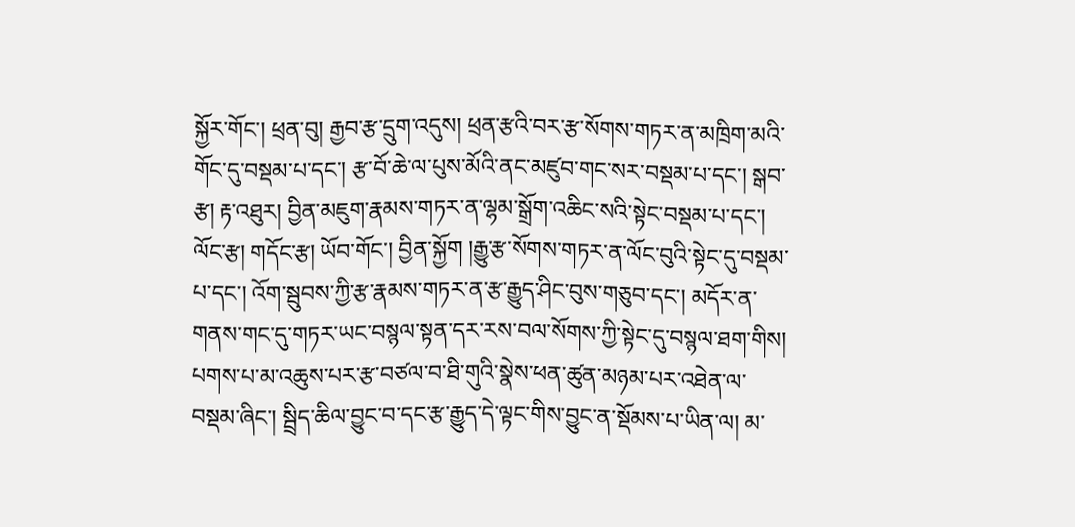སྐྱོར་གོང་། ཕྲན་བུ། རྒྱབ་རྩ་དྲུག་འདུས། ཕྲན་རྩའི་བར་རྩ་སོགས་གཏར་ན་མཁྲིག་མའི་གོང་དུ་བསྡམ་པ་དང་། རྩ་བོ་ཆེ་ལ་པུས་མོའི་ནང་མཛུབ་གང་སར་བསྡམ་པ་དང་། སྒབ་རྩ། རྟ་འཐུར། བྱིན་མཇུག་རྣམས་གཏར་ན་ལྷམ་སྒྲོག་འཆིང་སའི་སྟེང་བསྡམ་པ་དང་། ལོང་རྩ། གདོང་རྩ། ཡོབ་གོང་། བྱིན་སྐྱོག །རྒྱུ་རྩ་སོགས་གཏར་ན་ལོང་བུའི་སྟེང་དུ་བསྡམ་པ་དང་། འོག་སྦུབས་ཀྱི་རྩ་རྣམས་གཏར་ན་རྩ་རྒྱུད་ཤིང་བུས་གཅུབ་དང་། མདོར་ན་གནས་གང་དུ་གཏར་ཡང་བསྙལ་སྟན་དར་རས་བལ་སོགས་ཀྱི་སྟེང་དུ་བསྙལ་ཐག་གིས། པགས་པ་མ་འཆུས་པར་རྩ་བཙལ་བ་ཐི་གུའི་སྣེས་ཕན་ཚུན་མཉམ་པར་འཐེན་ལ་བསྡམ་ཞིང་། སྦྲིད་ཆིལ་བྱུང་བ་དང་རྩ་རྒྱུད་དེ་ལྟང་གིས་བྱུང་ན་སྡོམས་པ་ཡིན་ལ། མ་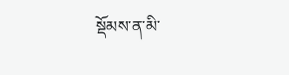སྡོམས་ན་མི་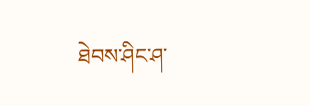ཐེབས་ཤིང་ཤ་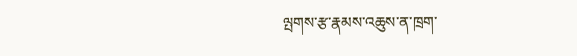ལྤགས་རྩ་རྣམས་འཆུས་ན་ཁྲག་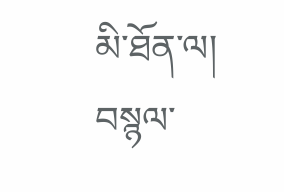མི་ཐོན་ལ། བསྙལ་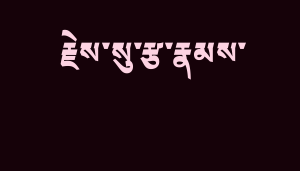རྗེས་སུ་རྩ་རྣམས་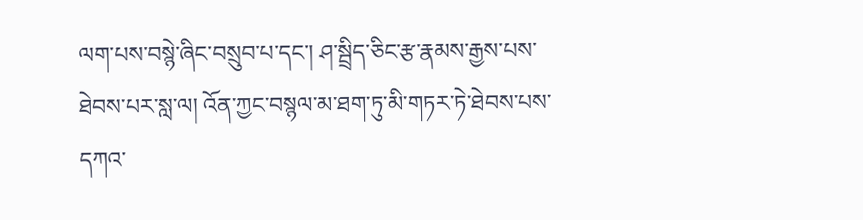ལག་པས་བསྙེ་ཞིང་བསྲུབ་པ་དང་། ཤ་སྦྲིད་ཅིང་རྩ་རྣམས་རྒྱས་པས་ཐེབས་པར་སླ་ལ། འོན་ཀྱང་བསྙལ་མ་ཐག་ཏུ་མི་གཏར་ཏེ་ཐེབས་པས་དཀའ་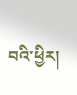བའི་ཕྱིར།